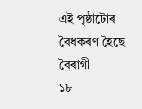এই পৃষ্ঠাটোৰ বৈধকৰণ হৈছে
বৈৰাগী
১৮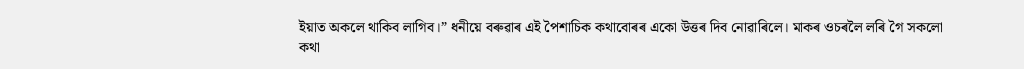ইয়াত অকলে থাকিব লাগিব।” ধনীয়ে বৰুৱাৰ এই পৈশাচিক কথাবোৰৰ একো উত্তৰ দিব নোৱাৰিলে। মাকৰ ওচৰলৈ লৰি গৈ সকলো কথা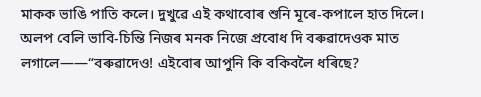মাকক ভাঙি পাতি কলে। দুখুৱে এই কথাবোৰ শুনি মূৰে-কপালে হাত দিলে। অলপ বেলি ভাবি-চিন্তি নিজৰ মনক নিজে প্ৰবোধ দি বৰুৱাদেওক মাত লগালে——“বৰুৱাদেও! এইবোৰ আপুনি কি বকিবলৈ ধৰিছে?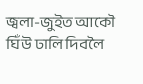জ্বলা-জুইত আকৌ ঘিঁউ ঢালি দিবলৈ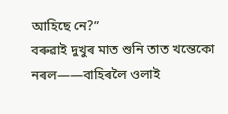আহিছে নে?”
বৰুৱাই দুখুৰ মাত শুনি তাত খন্তেকো নৰল——বাহিৰলৈ ওলাই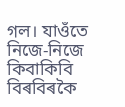গল। যাওঁতে নিজে-নিজে কিবাকিবি বিৰবিৰকৈ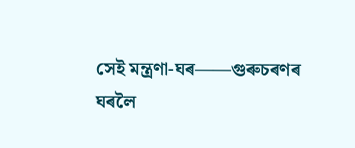সেই মন্ত্ৰণা-ঘৰ——গুৰুচৰণৰ ঘৰলৈ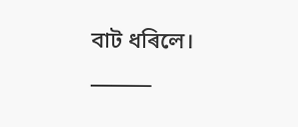বাট ধৰিলে।
⸻